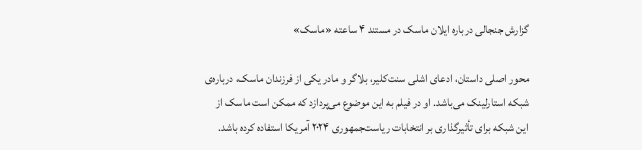گزارش جنجالی درباره ایلان ماسک در مستند ۴ ساعته «ماسک»

محور اصلی داستان، ادعای اشلی سنت‌کلیر، بلاگر و مادر یکی از فرزندان ماسک، درباره‌ی شبکه استارلینک می‌باشد. او در فیلم به این موضوع می‌پردازد که ممکن است ماسک از این شبکه برای تأثیرگذاری بر انتخابات ریاست‌جمهوری ۲۰۲۴ آمریکا استفاده کرده باشد.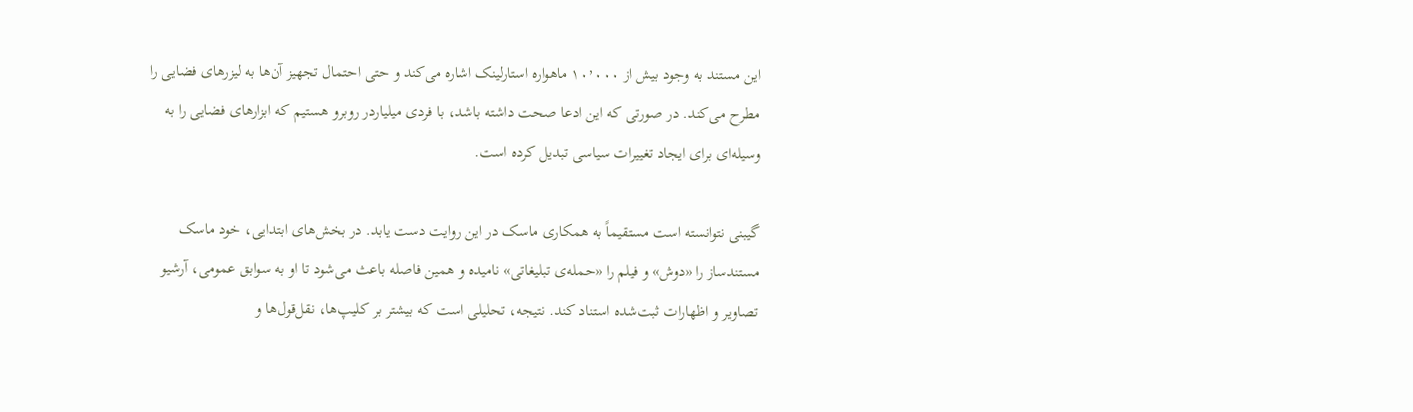این مستند به وجود بیش از ۱۰٬۰۰۰ ماهواره استارلینک اشاره می‌کند و حتی احتمال تجهیز آن‌ها به لیزرهای فضایی را مطرح می‌کند. در صورتی که این ادعا صحت داشته باشد، با فردی میلیاردر روبرو هستیم که ابزارهای فضایی را به وسیله‌ای برای ایجاد تغییرات سیاسی تبدیل کرده است.

گیبنی نتوانسته است مستقیماً به همکاری ماسک در این روایت دست یابد. در بخش‌های ابتدایی، خود ماسک مستندساز را «دوش» و فیلم را «حمله‌ی تبلیغاتی» نامیده و همین فاصله باعث می‌شود تا او به سوابق عمومی، آرشیو تصاویر و اظهارات ثبت‌شده استناد کند. نتیجه، تحلیلی است که بیشتر بر کلیپ‌ها، نقل‌قول‌ها و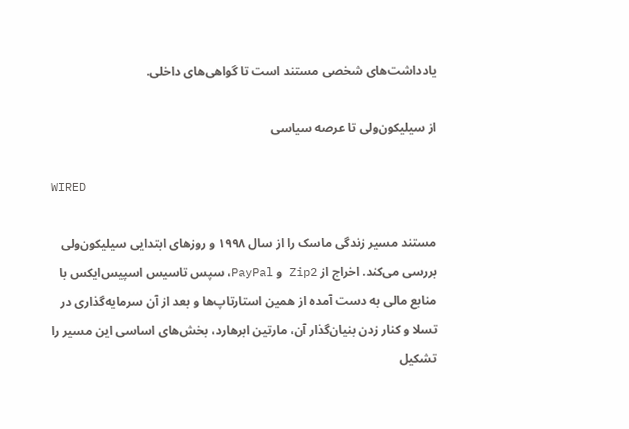یادداشت‌های شخصی مستند است تا گواهی‌های داخلی.

از سیلیکون‌ولی تا عرصه سیاسی

WIRED

مستند مسیر زندگی ماسک را از سال ۱۹۹۸ و روزهای ابتدایی سیلیکون‌ولی بررسی می‌کند. اخراج از Zip2 و PayPal، سپس تاسیس اسپیس‌ایکس با منابع مالی به دست آمده از همین استارتاپ‌ها و بعد از آن سرمایه‌گذاری در تسلا و کنار زدن بنیان‌گذار آن، مارتین ابرهارد، بخش‌های اساسی این مسیر را تشکیل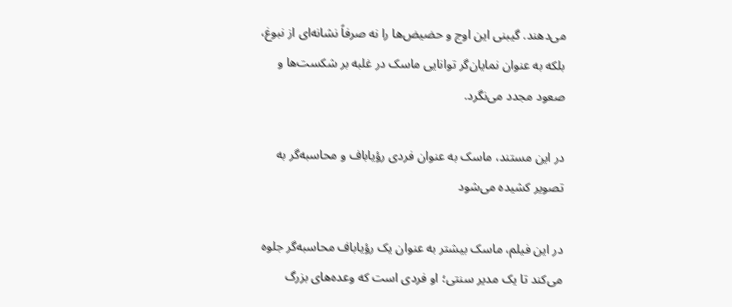می‌دهند. گیبنی این اوج و حضیض‌ها را نه صرفاً نشانه‌ای از نبوغ، بلکه به عنوان نمایان‌گر توانایی ماسک در غلبه بر شکست‌ها و صعود مجدد می‌نگرد.

در این مستند، ماسک به عنوان فردی رؤیاباف و محاسبه‌گر به تصویر کشیده می‌شود

در این فیلم، ماسک بیشتر به عنوان یک رؤیاباف محاسبه‌گر جلوه می‌کند تا یک مدیر سنتی؛ او فردی است که وعده‌های بزرگ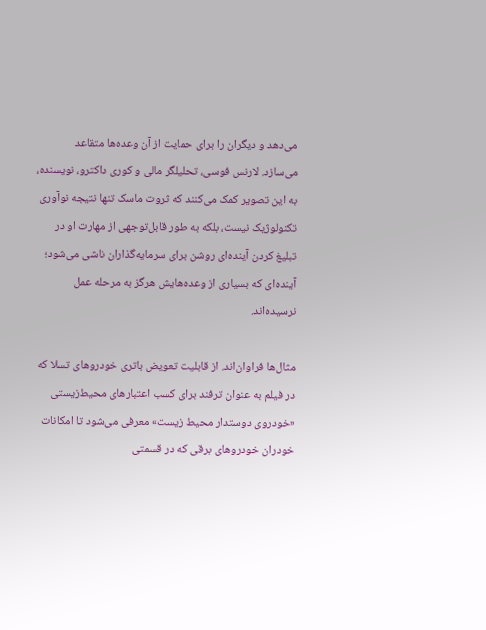می‌دهد و دیگران را برای حمایت از آن وعده‌ها متقاعد می‌سازد. لارنس فوسی، تحلیلگر مالی و کوری داکترو، نویسنده، به این تصویر کمک می‌کنند که ثروت ماسک تنها نتیجه نوآوری تکنولوژیک نیست، بلکه به طور قابل‌توجهی از مهارت او در تبلیغ کردن آینده‌ای روشن برای سرمایه‌گذاران ناشی می‌شود؛ آینده‌ای که بسیاری از وعده‌هایش هرگز به مرحله عمل نرسیده‌اند.

مثال‌ها فراوان‌اند. از قابلیت تعویض باتری خودروهای تسلا که در فیلم به عنوان ترفند برای کسب اعتبارهای محیط‌زیستی «خودروی دوستدار محیط زیست» معرفی می‌شود تا امکانات خودران خودروهای برقی که در قسمتی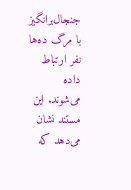جنجال‌برانگیز با مرگ ده‌ها نفر ارتباط داده می‌شوند. این مستند نشان می‌دهد که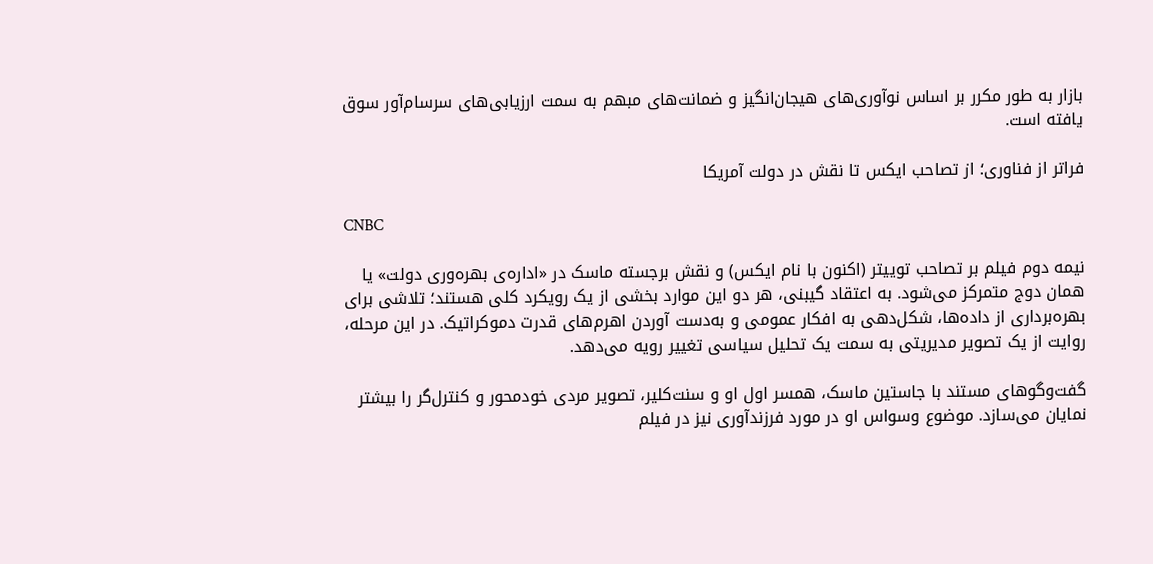بازار به طور مکرر بر اساس نوآوری‌های هیجان‌انگیز و ضمانت‌های مبهم به سمت ارزیابی‌های سرسام‌آور سوق یافته است.

فراتر از فناوری؛ از تصاحب ایکس تا نقش در دولت آمریکا

CNBC

نیمه دوم فیلم بر تصاحب توییتر (اکنون با نام ایکس) و نقش برجسته ماسک در «اداره‌ی بهره‌وری دولت» یا همان دوج متمرکز می‌شود. به اعتقاد گیبنی، هر دو این موارد بخشی از یک رویکرد کلی هستند؛ تلاشی برای بهره‌برداری از داده‌ها، شکل‌دهی به افکار عمومی و به‌دست آوردن اهرم‌های قدرت دموکراتیک. در این مرحله، روایت از یک تصویر مدیریتی به سمت یک تحلیل سیاسی تغییر رویه می‌دهد.

گفت‌وگوهای مستند با جاستین ماسک، همسر اول او و سنت‌کلیر، تصویر مردی خودمحور و کنترل‌گر را بیشتر نمایان می‌سازد. موضوع وسواس او در مورد فرزندآوری نیز در فیلم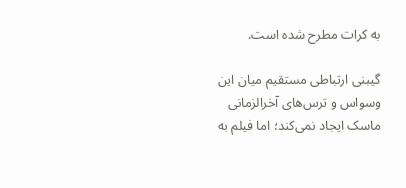به کرات مطرح شده است.

گیبنی ارتباطی مستقیم میان این وسواس و ترس‌های آخرالزمانی ماسک ایجاد نمی‌کند؛ اما فیلم به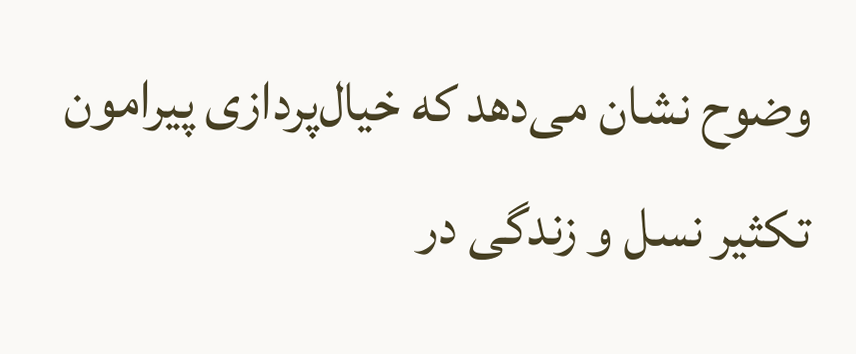وضوح نشان می‌دهد که خیال‌پردازی پیرامون تکثیر نسل و زندگی در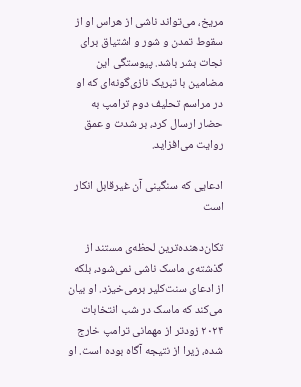مریخ، می‌تواند ناشی از هراس او از سقوط تمدن و شور و اشتیاق برای نجات بشر باشد. پیوستگی این مضامین با تبریک نازی‌گونه‌ای که او در مراسم تحلیف دوم ترامپ به حضار ارسال کرد، بر شدت و عمق روایت می‌افزاید.

ادعایی که سنگینی آن غیرقابل انکار است

تکان‌دهنده‌ترین لحظه‌ی مستند از گذشته‌ی ماسک ناشی نمی‌شود، بلکه از ادعای سنت‌کلیر برمی‌خیزد. او بیان می‌کند که ماسک در شب انتخابات ۲۰۲۴ زودتر از مهمانی ترامپ خارج شده، زیرا از نتیجه آگاه بوده است. او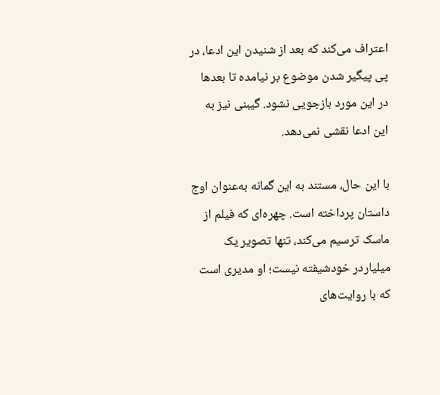اعتراف می‌کند که بعد از شنیدن این ادعا، در پی پیگیر شدن موضوع بر نیامده تا بعدها در این مورد بازجویی نشود. گیبنی نیز به این ادعا نقشی نمی‌دهد.

با این حال، مستند به این گمانه به‌عنوان اوج داستان پرداخته است. چهره‌ای که فیلم از ماسک ترسیم می‌کند، تنها تصویر یک میلیاردر خودشیفته نیست؛ او مدیری است که با روایت‌های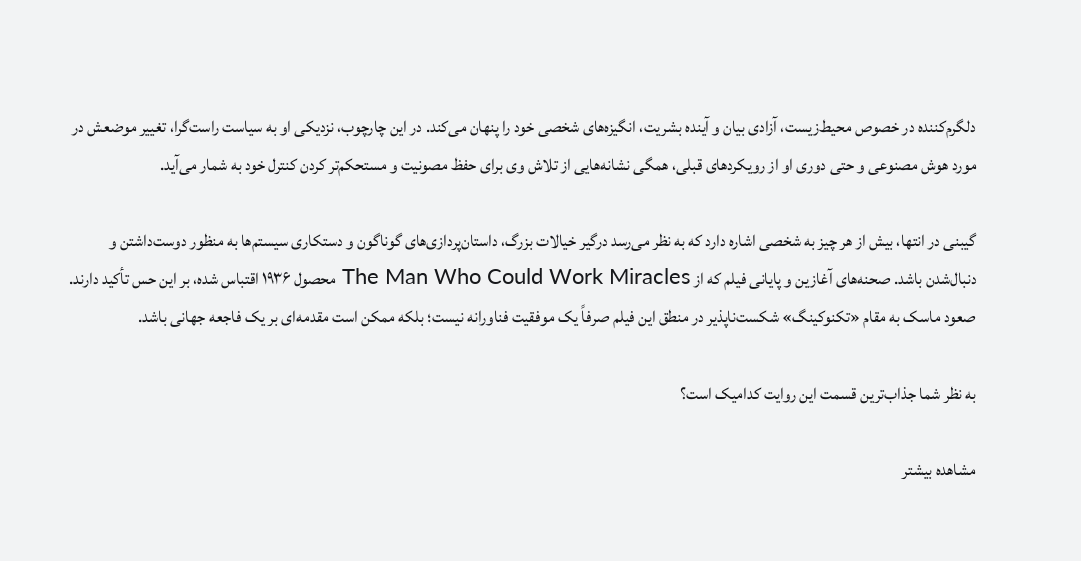دلگرم‌کننده در خصوص محیط‌زیست، آزادی بیان و آینده بشریت، انگیزه‌های شخصی خود را پنهان می‌کند. در این چارچوب، نزدیکی او به سیاست راست‌گرا، تغییر موضعش در مورد هوش مصنوعی و حتی دوری او از رویکردهای قبلی، همگی نشانه‌هایی از تلاش وی برای حفظ مصونیت و مستحکم‌تر کردن کنترل خود به شمار می‌آید.

گیبنی در انتها، بیش از هر چیز به شخصی اشاره دارد که به نظر می‌رسد درگیر خیالات بزرگ، داستان‌پردازی‌های گوناگون و دستکاری سیستم‌ها به منظور دوست‌داشتن و دنبال‌شدن باشد. صحنه‌های آغازین و پایانی فیلم که از The Man Who Could Work Miracles محصول ۱۹۳۶ اقتباس شده، بر این حس تأکید دارند. صعود ماسک به مقام «تکنو‌کینگ» شکست‌ناپذیر در منطق این فیلم صرفاً یک موفقیت فناورانه نیست؛ بلکه ممکن است مقدمه‌ای بر یک فاجعه جهانی باشد.

به نظر شما جذاب‌ترین قسمت این روایت کدامیک است؟

مشاهده بیشتر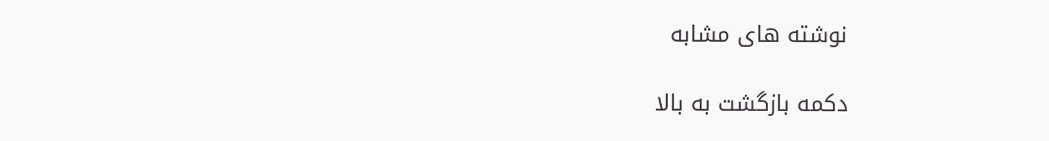نوشته های مشابه

دکمه بازگشت به بالا